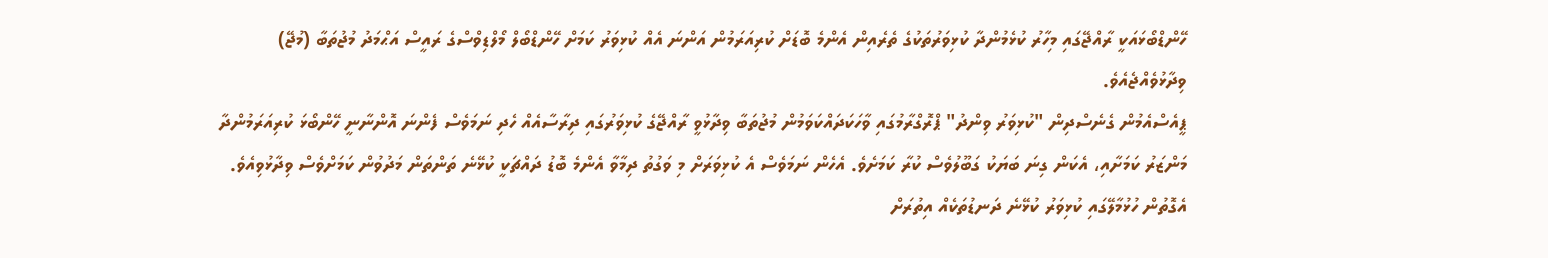ހޭންޑްބޯޅައަކީ ރާއްޖޭގައި މިހާރު ކުޅެމުންދާ ކުޅިވަރުތަކުގެ ތެރެއިން އެންމެ ބޮޑަށް ކުރިއަރަމުން އަންނަ އެއް ކުޅިވަރު ކަމަށް ހޭންޑްބޯލް މޯލްޑިވްސްގެ ރައީސް އަޙްމަދު މުޖުތަބާ (މުޖޭ) ވިދާޅުވެއްޖެއެވެ.
ޕީއެސްއެމުން ގެނެސްދިން "ކުޅިވަރު ވިންދު" ޕްރޮގްރާމުގައި ވާހަކަދައްކަވަމުން މުޖުތަބާ ވިދާޅުވީ ރާއްޖޭގެ ކުޅިވަރުގައި ދިރާސާއެއް ހެދި ނަމަވެސް ފެންނަ އޮންނާނީ ހޭންބޯޅަ ކުރިއަރަމުންދާ މަންޒަރު ކަމަށާއި، އެކަން ގިނަ ބަޔަކު ގަބޫލުވެސް ކުރާ ކަމަށެވެ. އެހެން ނަމަވެސް އެ ކުޅިވަރަށް މި ވަގުތު ދިމާވާ އެންމެ ބޮޑު ދައްޗަކީ ކުޅޭނެ ތަންތަން މަދުވުން ކަމަށްވެސް ވިދާޅުވިއެވެ. އެގޮތުން ހުޅުމާލޭގައި ކުޅިވަރު ކުޅޭނެ ދަނޑުތަކެއް އިތުރަށް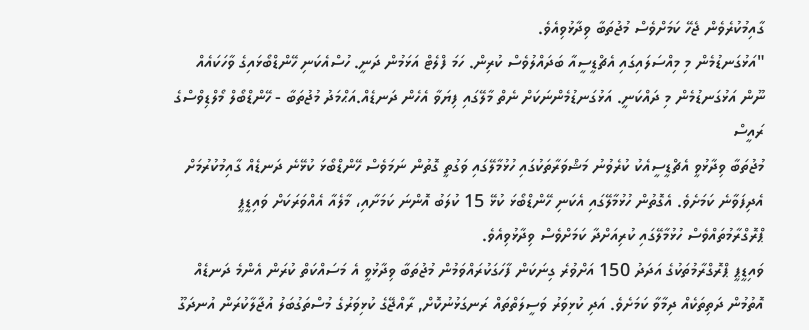ގާއިމުކުރެވެން ޖެހޭ ކަމަށްވެސް މުޖުތަބާ ވިދާޅުވިއެވެ.
"އަޅުގަނޑުމެން މި މިއްސަލައިގައި އެޗްޑީސީއާ ބަދައްލުވެސް ކުރިން. ހަމަ ފްލެޓް އަޅަމުން ދަނީ. ހުސްއެކަނި ހޭންޑްބޯޅައިގެ ވާހަކައެއް ނޫން އަޅުގަނޑުމެން މި ދައްކަނީ. އަޅުގަނޑުމެންނަކަށް ނެތް މާލޭގައި ފިޔަވާ އެހެން ދަނޑެއް.އަޙްމަދު މުޖުތަބާ - ހޭންޑްބޯލް މޯލްޑިވްސްގެ ރައީސް
މުޖުތަބާ ވިދާޅުވީ އެޗްޑީސީއެކު ކުރެވުނު މަޝްވަރާތަކުގައި ހުޅުމާލޭގައި ވަގުތީ ގޮތުން ނަމަވެސް ހޭންޑްބޯޅަ ކުޅޭނެ ދަނޑެއް ގާއިމުކުރުމަށް އެދިފަވާނެ ކަމަށެވެ. އެގޮތުން ހުޅުމާލޭގައި އެކަނި ހޭންޑްބޯޅަ ކުޅޭ 15 ކުލަބު އޮންނަ ކަމަށާއި، މާލެއާ އެއްވަރަކަށް ވައިޑީޕީ ޕްރޮގްރާމުތައްވެސް ހުޅުމާލޭގައި ކުރިއަށްދާ ކަމަށްވެސް ވިދާޅުވިއެވެ.
ވައިޑީޕީ ޕްރޮގްރާމުތަކުގެ އަދަދު 150 އަށްވުރެ ގިނަކަން ފާހަގަކުރައްވަމުން މުޖުތަބާ ވިދާޅުވީ އެ މަސައްކަތް ކުރަން އެންމެ ދަނޑެއް އޮތުމުން ދަތިތަކެއް ދިމާވާ ކަމަށެވެ. އަދި ކުޅިވަރު ވަސީލަތްތައް ރަނގަޅުނުކޮށް, ރާއްޖޭގެ ކުޅިވަރުގެ މުސްތަގުބަލު އުޖާލާކުރަން އުނދަގޫ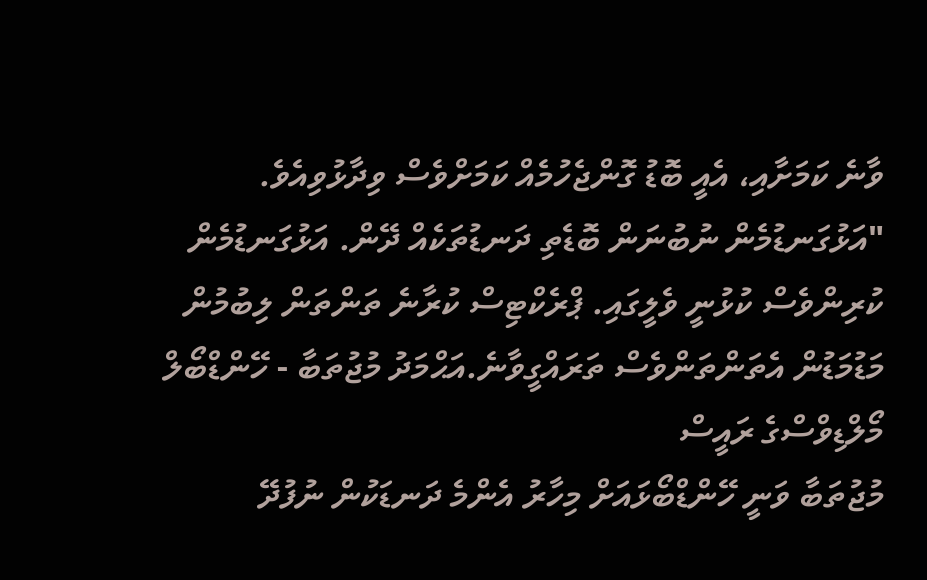ވާނެ ކަމަށާއި، އެއީ ބޮޑު ގޮންޖެހުމެއް ކަމަށްވެސް ވިދާޅުވިއެވެ.
"އަޅުގަނޑުމެން ނުބުނަން ބޮޑެތި ދަނޑުތަކެއް ދޭން. އަޅުގަނޑުމެން ކުރިންވެސް ކުޅުނީ ވެލީގައި. ޕްރެކްޓިސް ކުރާނެ ތަންތަން ލިބުމުން މަޑުމަޑުން އެތަންތަންވެސް ތަރައްގީވާނެ.އަޙްމަދު މުޖުތަބާ - ހޭންޑްބޯލް މޯލްޑިވްސްގެ ރައީސް
މުޖުތަބާ ވަނީ ހޭންޑްބޯޅައަށް މިހާރު އެންމެ ދަނޑަކުން ނުފުދޭ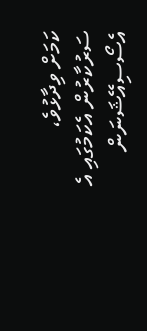ކަމަށް ވިދާޅުވެ، ސަރުކާރުން އެކަމުގައި އެ އެސޯސިއޭޝަނަން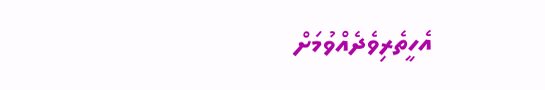އެހީތެރިވެދެއްވުމަށް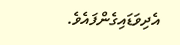އެދިވަޑައިގެންފައެވެ.